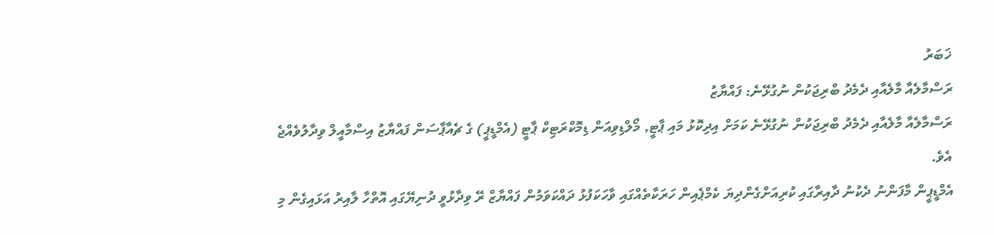ޚަބަރު
ރަސްމާލެއާ މާލެއާއި ދެމެދު ބްރިޖަކުން ނުގުޅޭނެ: ފައްޔާޒު
ރަސްމާލެއާ މާލެއާއި ދެމެދު ބްރިޖަކުން ނުގުޅޭނެ ކަމަށް އިދިކޮޅު މައި ޕާޓީ, މޯލްޑިވިއަން ޑިމޮކްރަޓިކް ޕާޓީ (އެމްޑީޕީ) ގެ ޗެއާޕާސަން ފައްޔާޒު އިސްމާއީލް ވިދާލުވެއްޖެ އެވެ.
އެމްޑީޕީން މާފަންނު ދެކުނު ދާއިރާގައި ކުރިއަށްގެންދިޔަ ކެމްޕެއިން ހަރަކާތެއްގައި ވާހަކަފުޅު ދައްކަވަމުން ފައްޔާޒް ރޭ ވިދާޅުވީ ދުނިޔޭގައި އޮތްހާ ލާއިރު އަޅައިގެން މި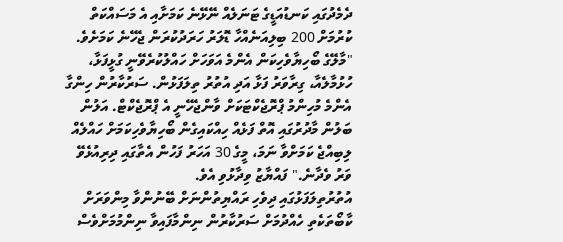ދެމެދުގައި ކަނޑުއަޑީގެ ޓަނަލެއް ނޭޅޭނެ ކަމަށާއި އެ މަސައްކަތް ކުރުމަށް 200 ބިލިއަނެއްހާ ޑޮލަރު ހަރަދުކުރަން ޖެހޭނެ ކަމަށެވެ.
"މާލޭގެ ބޯހިޔާވެހިކަން އެންމެ އަވަހަށް ހައްލުކުރެވޭނީ ގުޅީފަޅާ، ހުޅުމާލެއާ، ގިރާވަރު ފަޅާ އަދި އުތުރު ތިލަފަޅުން. ސަރުކާރުން ހިންގާ އެންމެ މުހިންމު ޕްރޮޖެކްޓަކަށް ވާންޖެހޭނީ އެ ޕްރޮޖެކްޓް. އަލުން ބަލުން މާދުރުގައި އޮތް ފަޅެއް ހިއްކައިގެން ބޯހިޔާވެހިކަމަށް ހައްލެއް ލިބިއްޖެ ކަމަށްވާ ނަމަ، މީގެ 30 އަހަރު ފަހުން އެތާގައި ދިރިއުޅެވޭ ވަރު ވެދާނެ." ފައްޔާޒު ވިދާޅުވި އެވެ.
އުތުރުތިލަފަޅުގައި ދިވެހި ރައްޔިތުންނަށް ބޭނުންވާ މިންވަރަށް ކާބޯތަކެތި ހެއްދުމަށް ސަރުކާރުން ނިންމާފައިވާ ނިންމުމަށްވެސް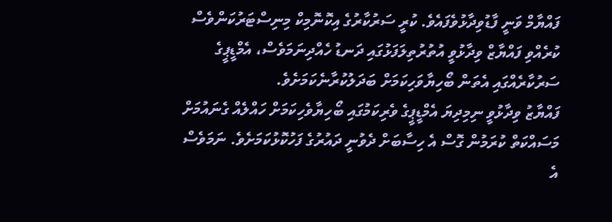ފައްޔާމް ވަނީ ފާޑުވިދާޅުވެފައެވެ. ކުރީ ސަރުކާރުގެ އިކޮނޮމިކް މިނިސްޓަރުކަންވެސް ކުރެއްވި ފައްޔާޒް ވިދާޅުވީ އުތުރުތިލަފަޅުގައި ދަނޑު ހެއްދިނަމަވެސް، އެމްޑީޕީގެ ސަރުކާރެއްގައި އެތަން ބޯހިޔާވަހިކަމަށް ބަދަލުކުރާނެކަމަށެވެ.
ފައްޔާޒު ވިދާޅުވީ ނިމިދިޔަ އެމްޑީޕީގެ ވެރިކަމުގައި ބޯހިޔާވެހިކަމަށް ހައްލެއް ގެނައުމަށް މަސައްކަތް ކުރަމުން ގޮސް އެ ހިސާބަށް ދެވުނީ ދައުރުގެ ފަހުކޮޅުކަމަށެވެ. ނަމަވެސް އެ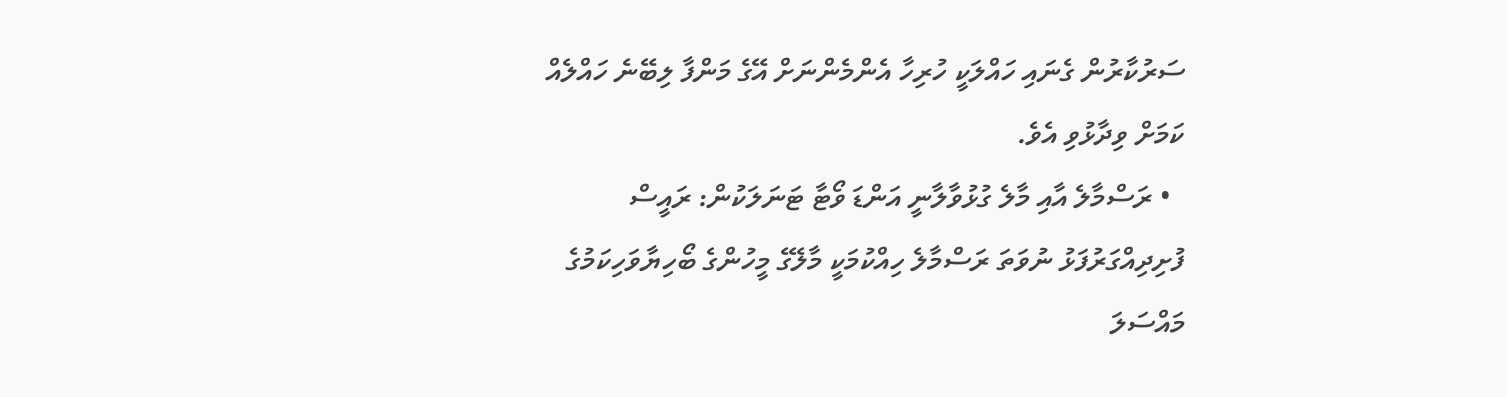ސަރުކާރުން ގެނައި ހައްލަކީ ހުރިހާ އެންމެންނަށް އޭގެ މަންފާ ލިބޭނެ ހައްލެއް ކަމަށް ވިދާޅުވި އެވެ.
  • ރަސްމާލެ އާއި މާލެ ގުޅުވާލާނީ އަންޑަ ވޯޓާ ޓަނަލަކުން: ރައީސް
ފުށިދިއްގަރުފަޅު ނުވަތަ ރަސްމާލެ ހިއްކުމަކީ މާލޭގެ މީހުންގެ ބޯހިޔާވަހިކަމުގެ މައްސަލަ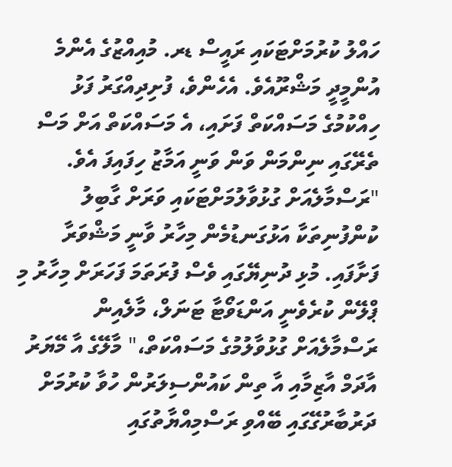ހައްލު ކުރުމަށްޓަކައި ރައީސް ޑރ. މުއިއްޒުގެ އެންމެ އުންމީދީ މަޝްރޫއެވެ. އެހެންވެ، ފުށިދިއްގަރު ފަޅު ހިއްކުމުގެ މަސައްކަތް ފަށައި، އެ މަސައްކަތް އަށް މަސް ތެރޭގައި ނިންމަން ވަން ވަނީ އަމާޒު ހިފައިފަ އެވެ.
"ރަސްމާލެއަށް ގުޅުވާލުމަށްޓަކައި ވަރަށް ގާބިލު ކުންފުނިތަކާ އަޅުގަނޑުމެން މިހާރު ވާނީ މަޝްވަރާ ފަށާފައި. މުޅި ދުނިޔޭގައި ވެސް ފުރަތަމަ ފަހަރަށް މިހާރު މި ޕްލޭން ކުރެވެނީ އަންޑަވޯޓާ ޓަނަލް، މާލެއިން ރަސްމާލެއަށް ގުޅުވާލުމުގެ މަސައްކަތް،" މާލޭގެ އާ މޭޔަރު އާދަމް އާޒިމާއި އާ ތިން ކައުންސިލަރުން ހުވާ ކުރުމަށް ދަރުބާރުގޭގައި ބޭއްވި ރަސްމިއްޔާތުގައި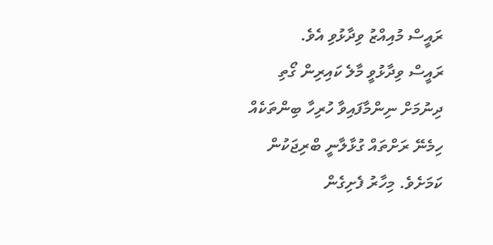ރައީސް މުއިއްޒު ވިދާޅުވި އެވެ.
ރައީސް ވިދާޅުވީ މާލެ ކައިރިން ގޯތި ދިނުމަށް ނިންމާފައިވާ ހުރިހާ ބިންތަކެއް ހިމެނޭ ރަށްތައް ގުޅާލާނީ ބްރިޖަކުން ކަމަށެވެ. މިހާރު ފެށިގެން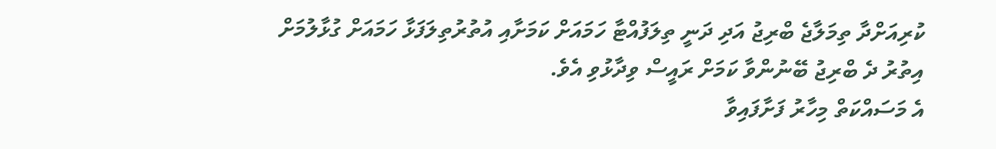ކުރިއަށްދާ ތިމަލާޖެ ބްރިޖު އަދި ދަނީ ތިލަފުއްޓާ ހަމައަށް ކަމަށާއި އުތުރުތިލަފަޅާ ހަމައަށް ގުޅާލުމަށް އިތުރު ދެ ބްރިޖު ބޭނުންވާ ކަމަށް ރައީސް ވިދާޅުވި އެވެ.
އެ މަސައްކަތް މިހާރު ފަށާފައިވާ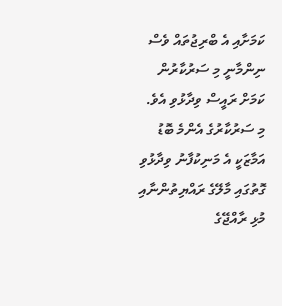ކަމަށާއި އެ ބްރިޖުތައް ވެސް ނިންމާނީ މި ސަރުކާރުން ކަމަށް ރައީސް ވިދާޅުވި އެވެ. މި ސަރުކާރުގެ އެންމެ ބޮޑު އަމާޒަކީ އެ މަނިކުފާނު ވިދާޅުވި ގޮތުގައި މާލޭގެ ރައްޔިތުންނާއި މުޅި ރާއްޖޭގެ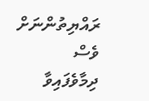ރައްޔިތުންނަށް ވެސް ދިމާވެފައިވާ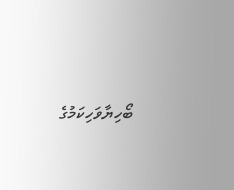ބޯހިޔާވަހިކަމުގެ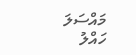މައްސަލަ ހައްލު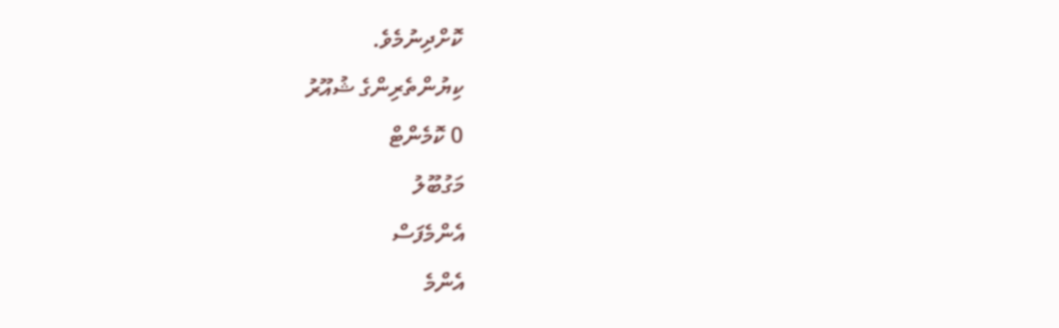ކޮށްދިނުމެވެ.
ކިޔުންތެރިންގެ ޝުއޫރު
0 ކޮމެންޓް
މަގުބޫލު
އެންމެފަސް
އެންމެ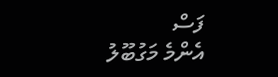ފަސް
އެންމެ މަގުބޫލު